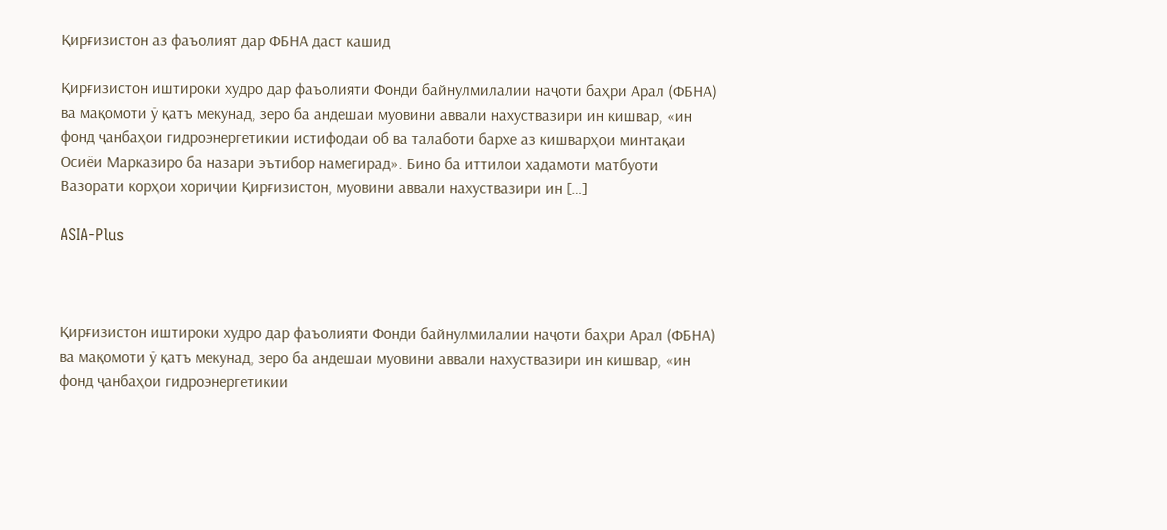Қирғизистон аз фаъолият дар ФБНА даст кашид

Қирғизистон иштироки худро дар фаъолияти Фонди байнулмилалии наҷоти баҳри Арал (ФБНА) ва мақомоти ӯ қатъ мекунад, зеро ба андешаи муовини аввали нахуствазири ин кишвар, «ин фонд ҷанбаҳои гидроэнергетикии истифодаи об ва талаботи бархе аз кишварҳои минтақаи Осиёи Марказиро ба назари эътибор намегирад». Бино ба иттилои хадамоти матбуоти Вазорати корҳои хориҷии Қирғизистон, муовини аввали нахуствазири ин […]

ASIA-Plus



Қирғизистон иштироки худро дар фаъолияти Фонди байнулмилалии наҷоти баҳри Арал (ФБНА) ва мақомоти ӯ қатъ мекунад, зеро ба андешаи муовини аввали нахуствазири ин кишвар, «ин фонд ҷанбаҳои гидроэнергетикии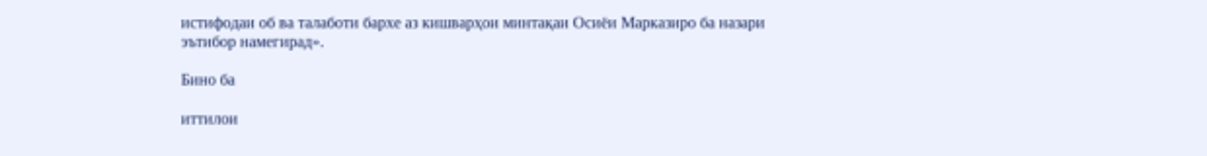истифодаи об ва талаботи бархе аз кишварҳои минтақаи Осиёи Марказиро ба назари эътибор намегирад».

Бино ба

иттилои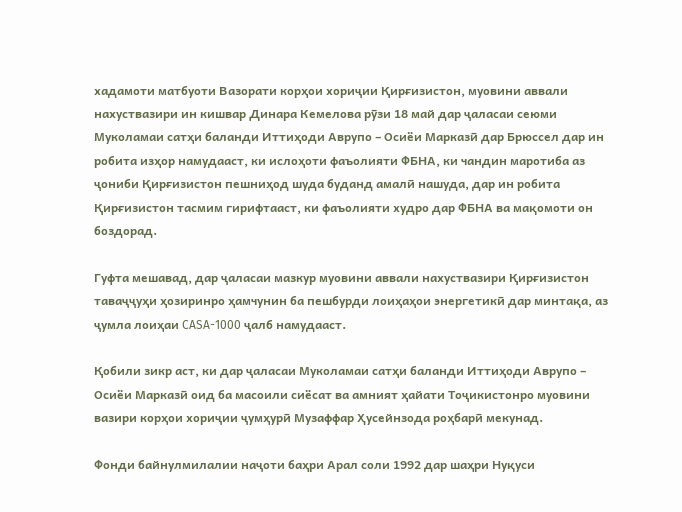хадамоти матбуоти Вазорати корҳои хориҷии Қирғизистон, муовини аввали нахуствазири ин кишвар Динара Кемелова рӯзи 18 май дар ҷаласаи сеюми Муколамаи сатҳи баланди Иттиҳоди Аврупо – Осиёи Марказӣ дар Брюссел дар ин робита изҳор намудааст, ки ислоҳоти фаъолияти ФБНА, ки чандин маротиба аз ҷониби Қирғизистон пешниҳод шуда буданд амалӣ нашуда, дар ин робита Қирғизистон тасмим гирифтааст, ки фаъолияти худро дар ФБНА ва мақомоти он боздорад.

Гуфта мешавад, дар ҷаласаи мазкур муовини аввали нахуствазири Қирғизистон таваҷҷуҳи ҳозиринро ҳамчунин ба пешбурди лоиҳаҳои энергетикӣ дар минтақа, аз ҷумла лоиҳаи CASA-1000 ҷалб намудааст.

Қобили зикр аст, ки дар ҷаласаи Муколамаи сатҳи баланди Иттиҳоди Аврупо – Осиёи Марказӣ оид ба масоили сиёсат ва амният ҳайати Тоҷикистонро муовини вазири корҳои хориҷии ҷумҳурӣ Музаффар Ҳусейнзода роҳбарӣ мекунад.

Фонди байнулмилалии наҷоти баҳри Арал соли 1992 дар шаҳри Нуқуси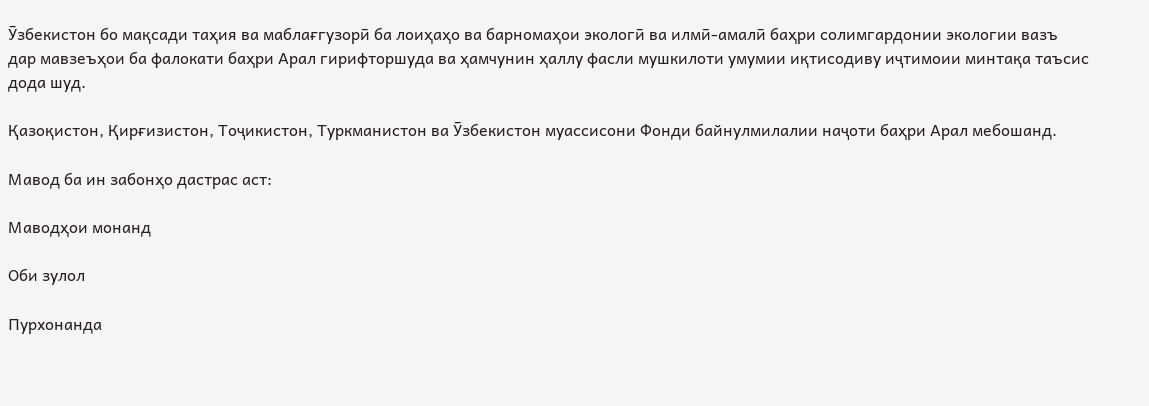Ӯзбекистон бо мақсади таҳия ва маблағгузорӣ ба лоиҳаҳо ва барномаҳои экологӣ ва илмӣ-амалӣ баҳри солимгардонии экологии вазъ дар мавзеъҳои ба фалокати баҳри Арал гирифторшуда ва ҳамчунин ҳаллу фасли мушкилоти умумии иқтисодиву иҷтимоии минтақа таъсис дода шуд.

Қазоқистон, Қирғизистон, Тоҷикистон, Туркманистон ва Ӯзбекистон муассисони Фонди байнулмилалии наҷоти баҳри Арал мебошанд.

Мавод ба ин забонҳо дастрас аст:

Маводҳои монанд

Оби зулол

Пурхонанда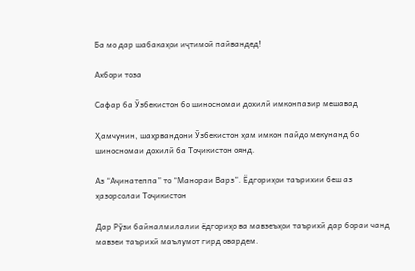Ба мо дар шабакаҳои иҷтимоӣ пайвандед!

Ахбори тоза

Сафар ба Ӯзбекистон бо шиносномаи дохилӣ имконпазир мешавад

Ҳамчунин, шаҳрвандони Ӯзбекистон ҳам имкон пайдо мекунанд бо шиносномаи дохилӣ ба Тоҷикистон оянд.

Аз “Аҷинатеппа” то “Манораи Варз”. Ёдгориҳои таърихии беш аз ҳазорсолаи Тоҷикистон

Дар Рӯзи байналмилалии ёдгориҳо ва мавзеъҳои таърихӣ дар бораи чанд мавзеи таърихӣ маълумот гирд овардем.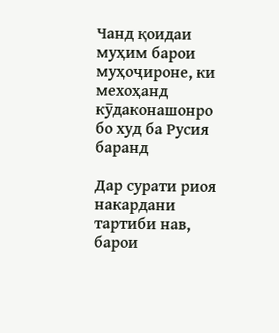Чанд қоидаи муҳим барои муҳоҷироне, ки мехоҳанд кӯдаконашонро бо худ ба Русия баранд

Дар сурати риоя накардани тартиби нав, барои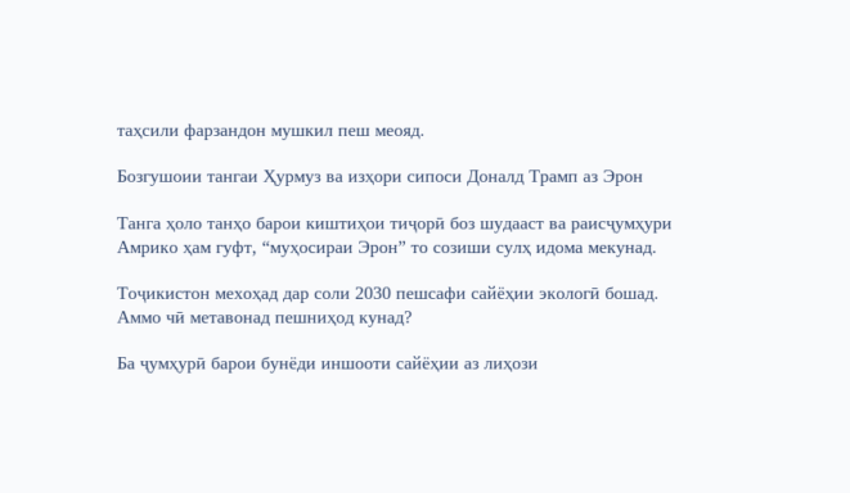таҳсили фарзандон мушкил пеш меояд.

Бозгушоии тангаи Ҳурмуз ва изҳори сипоси Доналд Трамп аз Эрон

Танга ҳоло танҳо барои киштиҳои тиҷорӣ боз шудааст ва раисҷумҳури Амрико ҳам гуфт, “муҳосираи Эрон” то созиши сулҳ идома мекунад.

Тоҷикистон мехоҳад дар соли 2030 пешсафи сайёҳии экологӣ бошад. Аммо чӣ метавонад пешниҳод кунад?

Ба ҷумҳурӣ барои бунёди иншооти сайёҳии аз лиҳози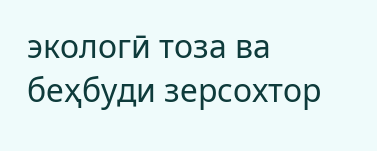экологӣ тоза ва беҳбуди зерсохтор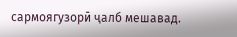сармоягузорӣ ҷалб мешавад.